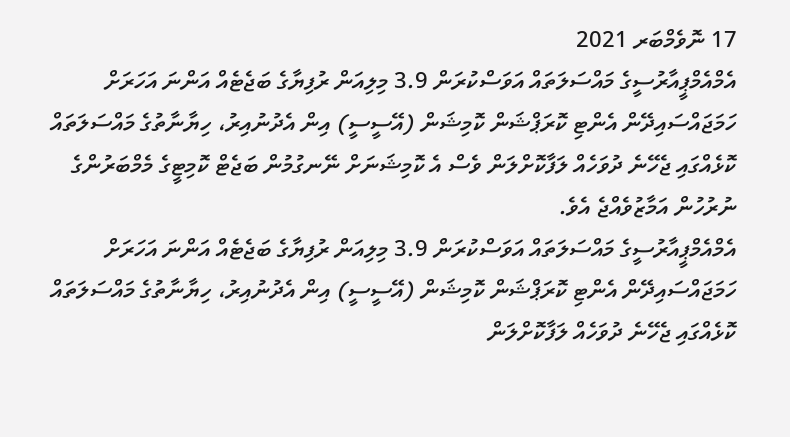17 ނޮވެމްބަރ 2021
އެމްއެމްޕީއާރުސީގެ މައްސަލަތައް އަވަސްކުރަން 3.9 މިލިއަން ރުފިޔާގެ ބަޖެޓެއް އަންނަ އަހަރަށް ހަމަޖައްސައިދޭން އެންޓި ކޮރަޕްޝަން ކޮމިޝަން (އޭސީސީ) އިން އެދުނުއިރު، ހިޔާނާތުގެ މައްސަލަތައް ކޮޅެއްގައި ޖެހޭނެ ދުވަހެއް ލަފާކޮށްލަން ވެސް އެ ކޮމިޝަނަށް ނޭނގުމުން ބަޖެޓް ކޮމިޓީގެ މެމްބަރުންގެ ނުރުހުން އަމާޒުވެއްޖެ އެވެ.
އެމްއެމްޕީއާރުސީގެ މައްސަލަތައް އަވަސްކުރަން 3.9 މިލިއަން ރުފިޔާގެ ބަޖެޓެއް އަންނަ އަހަރަށް ހަމަޖައްސައިދޭން އެންޓި ކޮރަޕްޝަން ކޮމިޝަން (އޭސީސީ) އިން އެދުނުއިރު، ހިޔާނާތުގެ މައްސަލަތައް ކޮޅެއްގައި ޖެހޭނެ ދުވަހެއް ލަފާކޮށްލަން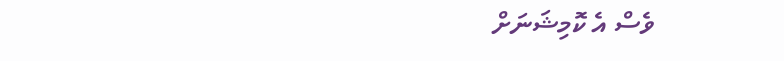ވެސް އެ ކޮމިޝަނަށް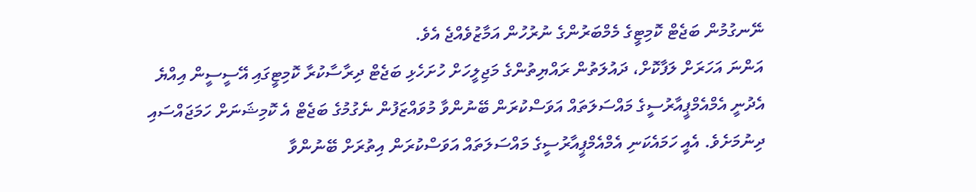ނޭނގުމުން ބަޖެޓް ކޮމިޓީގެ މެމްބަރުންގެ ނުރުހުން އަމާޒުވެއްޖެ އެވެ.
އަންނަ އަހަރަށް ލަފާކޮށް، ދައުލަތުން ރައްޔިތުންގެ މަޖިލީހަށް ހުށަހެޅި ބަޖެޓް ދިރާސާކުރާ ކޮމިޓީގައި އޭސީސީން އިއްޔެ އެދުނީ އެމްއެމްޕީއާރުސީގެ މައްސަލަތައް އަވަސްކުރަން ބޭނުންވާ މުވައްޒަފުން ނެގުމުގެ ބަޖެޓް އެ ކޮމިޝަނަށް ހަމަޖައްސައި ދިނުމަށެވެ. އެއީ ހަމައެކަނި އެމްއެމްޕީއާރުސީގެ މައްސަލަތައް އަވަސްކުރަން އިތުރަށް ބޭނުންވާ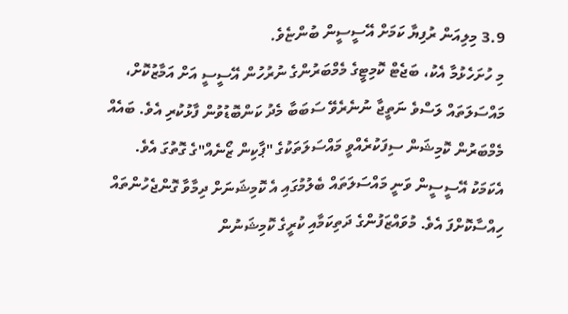3.9 މިލިއަން ރުފިޔާ ކަމަށް އޭސީސީން ބުންޏެވެ.
މި ހުށަހެޅުމާ އެކު، ބަޖެޓް ކޮމިޓީގެ މެމްބަރުންގެ ނުރުހުން އޭސީސީ އަށް އަމާޒުކޮށް، މައްސަލަތައް ލަސްވެ ނަތީޖާ ނުނެރެވޭ ސަބަބާ މެދު ކަންބޮޑުވުން ފާޅުކުރި އެވެ. ބައެއް މެމްބަރުން ކޮމިޝަން ސިފަކުރެއްވީ މައްސަލަތަކުގެ "ޕާކިން ޒޯނެއް"ގެ ގޮތުގަ އެވެ.
އެކަމަކު އޭސީސީން ވަނީ މައްސަލަތައް ބެލުމުގައި އެ ކޮމިޝަނަށް ދިމާވާ ގޮންޖެހުންތައް ހިއްސާކޮށްފަ އެވެ. މުވައްޒަފުންގެ ދަތިކަމާއި ކުރީގެ ކޮމިޝަނުން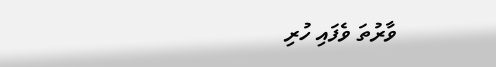ވާރުތަ ވެފައި ހުރި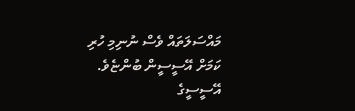މައްސަލަތައް ވެސް ނުނިމި ހުރި ކަމަށް އޭސީސީން ބުންޏެވެ.
އޭސީސީގެ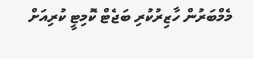މެމްބަރުން ހާޒިރުކުރި ބަޖެޓް ކޮމިޓީ ކުރިއަށް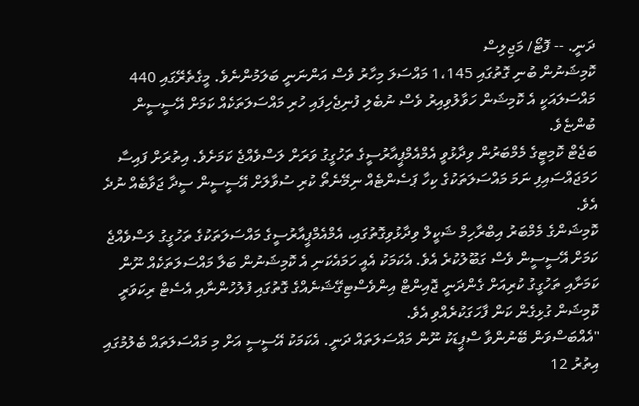ދަނީ. -- ފޮޓޯ/ މަޖިލިސް
ކޮމިޝަނުން ބުނި ގޮތުގައި 1،145 މައްސަލަ މިހާރު ވެސް އަންނަނީ ބަލަމުންނެވެ. މީގެތެރޭގައި 440 މައްސަލައަކީ އެ ކޮމިޝަން ހަވާލުވިއިރު ވެސް ނުބެލި ފުނިޖެހިފައި ހުރި މައްސަލަތަކެއް ކަމަށް އޭސީސީން ބުންޏެވެ.
ބަޖެޓް ކޮމިޓީގެ މެމްބަރުން ވިދާޅުވީ އެމްއެމްޕީއާރުސީގެ ތަހުގީގު ވަރަށް ލަސްވެއްޖެ ކަމަށެވެ. އިތުރަށް ފައިސާ ހަމަޖައްސައިފި ނަމަ މައްސަލަތަކުގެ ކިހާ ޕަސެންޓެއް ނިމޭނެތޯ ކުރި ސުވާލަށް އޭސީސީން ސީދާ ޖަވާބެއް ނުދެ އެވެ.
ކޮމިޝަންގެ މެމްބަރު އިބްރާހިމް ޝަކީލް ވިދާޅުވިގޮތުގައި، އެމްއެމްޕީއާރުސީގެ މައްސަލަތަކުގެ ތަހުގީގު ލަސްވެއްޖެ ކަމަށް އޭސީސީން ވެސް ގަބޫލުކުރެ އެވެ. އެކަމަކު އެއީ ހަމައެކަނި އެ ކޮމިޝަނުން ބަލާ މައްސަލަތަކެއް ނޫން ކަމަށާއި ތަހުގީގު ކުރިއަށް ގެންދަނީ ޖޮއިންޓް އިންވެސްޓިގޭޝަނެއްގެ ގޮތުގައި ފުލުހުންނާއި އެސެޓް ރިކަވަރީ ކޮމިޝަން ގުޅިގެން ކަން ފާހަގަކުރެއްވި އެވެ.
"އެއްބަސްވަން ބޭނުންވާ ސްޕީޑަކު ނޫން މައްސަލަތައް ދަނީ. އެކަމަކު އޭސީސީ އަށް މި މައްސަލަތައް ބެލުމުގައި އިތުރު 12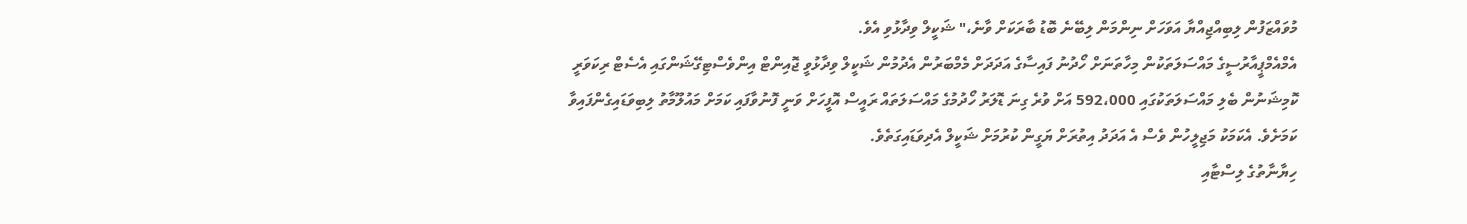މުވައްޒަފުން ލިބިއްޖިއްޔާ އަވަހަށް ނިންމަން ލިބޭނެ ބޮޑު ބާރަކަށް ވާނެ،" ޝަކީލް ވިދާޅުވި އެވެ.
އެމްއެމްޕީއާރުސީގެ މައްސަލަތަކުން މިހާތަނަށް ހޯދުނު ފައިސާގެ އަދަދަށް މެމްބަރުން އެދުމުން ޝަކީލް ވިދާޅުވީ ޖޮއިންޓް އިންވެސްޓިގޭޝަންގައި އެސެޓް ރިކަވަރީ ކޮމިޝަނުން ބެލި މައްސަލަތަކުގައި 592،000 އަށް ވުރެ ގިނަ ޑޮލަރު ހޯދުމުގެ މައްސަލަތައް ރައީސް އޮފީހަށް ވަނީ ފޮނުވާފައި ކަމަށް މައުލޫމާތު ލިބިވަޑައިގެންފައިވާ ކަމަށެވެ. އެކަމަކު މަޖިލީހުން ވެސް އެ އަދަދު އިތުރަށް ޔަގީން ކުރުމަށް ޝަކީލް އެދިވަޑައިގަތެވެ.
ހިޔާނާތުގެ ލިސްޓާއި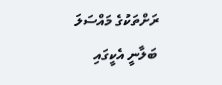ރަށްތަކުގެ މައްސަލަ ބަލާނީ އެކީގައި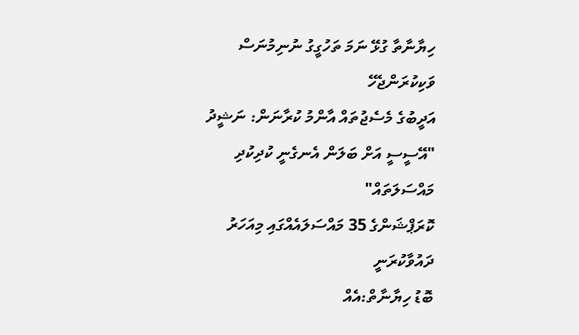ހިޔާނާތާ ގުޅޭ ނަމަ ތަހުގީގު ނުނިމުނަސް ވަކިކުރަންޖެހޭ
އަދީބުގެ މެސެޖުތައް އާންމު ކުރާނަން: ނަޝީދު
"އޭސީސީ އަށް ބަލަން އެނގެނީ ކުދިކުދި މައްސަލަތައް"
ކޮރަޕްޝަންގެ 35 މައްސަލައެއްގައި މިއަހަރު ދައުވާކުރަނީ
ބޮޑު ހިޔާނާތް:އެއް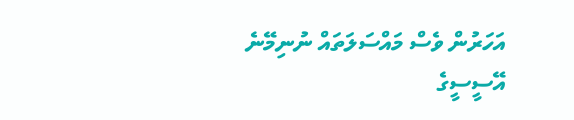އަހަރުން ވެސް މައްސަލަތައް ނުނިމޭނެ
އޭސީސީގެ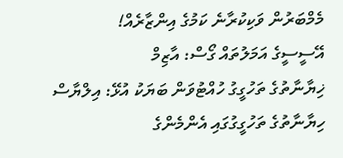މެމްބަރުން ވަކިކުރާނެ ކަމުގެ އިންޒާރެއް!
އޭސީސީގެ އަމަލުތައް ގޯސް: އާޒިމް
ޚިޔާނާތުގެ ތަހުގީގު ހުއްޓުވަން ބަޔަކު އުޅޭ: އިލްޔާސް
ހިޔާނާތުގެ ތަހުގީގުގައި އެންމެންގެ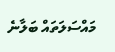މައްސަލަތައް ބަލާނެ